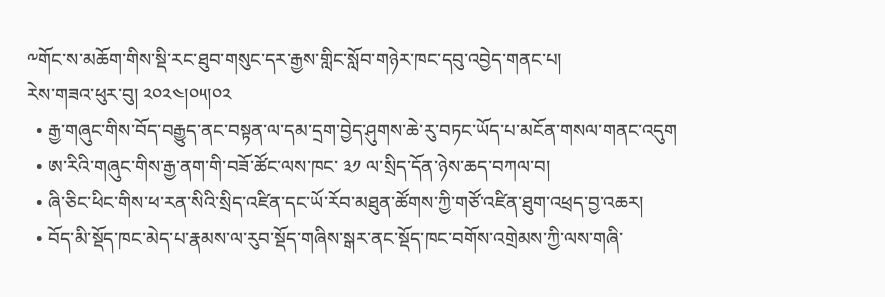༸གོང་ས་མཆོག་གིས་སྡི་རང་ཐུབ་གསུང་དར་རྒྱས་གླིང་སློབ་གཉེར་ཁང་དབུ་འབྱེད་གནང་པ།
རེས་གཟའ་ཕུར་བུ། ༢༠༢༤།༠༥།༠༢
  • རྒྱ་གཞུང་གིས་བོད་བརྒྱུད་ནང་བསྟན་ལ་དམ་དྲག་བྱེད་ཤུགས་ཆེ་རུ་བཏང་ཡོད་པ་མངོན་གསལ་གནང་འདུག
  • ཨ་རིའི་གཞུང་གིས་རྒྱ་ནག་གི་བཟོ་ཚོང་ལས་ཁང་ ༣༡ ལ་སྲིད་དོན་ཉེས་ཆད་བཀལ་བ།
  • ཞི་ཅིང་ཕིང་གིས་ཕ་རན་སིའི་སྲིད་འཛིན་དང་ཡོ་རོབ་མཐུན་ཚོགས་ཀྱི་གཙོ་འཛིན་ཐུག་འཕྲད་བྱ་འཆར།
  • བོད་མི་སྡོད་ཁང་མེད་པ་རྣམས་ལ་རུབ་སྡོད་གཞིས་སྒར་ནང་སྡོད་ཁང་བགོས་འགྲེམས་ཀྱི་ལས་གཞི་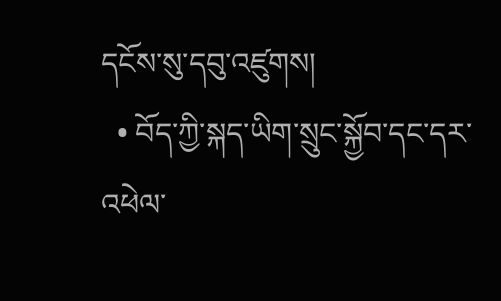དངོས་སུ་དབུ་འཛུགས།
  • བོད་ཀྱི་སྐད་ཡིག་སྲུང་སྐྱོབ་དང་དར་འཕེལ་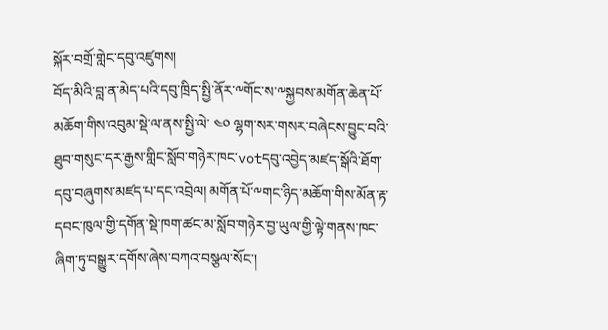སྐོར་བགྲོ་གླེང་དབུ་འཛུགས།
བོད་མིའི་བླ་ན་མེད་པའི་དབུ་ཁྲིད་སྤྱི་ནོར་༸གོང་ས་༸སྐྱབས་མགོན་ཆེན་པོ་མཆོག་གིས་འབུམ་སྡེ་ལ་ནས་སྤྱི་ལེ་ ༤༠ ལྷག་སར་གསར་བཞེངས་བྱུང་བའི་ཐུབ་གསུང་དར་རྒྱས་གླིང་སློབ་གཉེར་ཁང་votདབུ་འབྱེད་མཛད་སྒོའི་ཐོག་དབུ་བཞུགས་མཛད་པ་དང་འབྲེལ། མགོན་པོ་༸གང་ཉིད་མཆོག་གིས་མོན་རྟ་དབང་ཁུལ་གྱི་དགོན་སྡེ་ཁག་ཚང་མ་སློབ་གཉེར་བྱ་ཡུལ་གྱི་ལྟེ་གནས་ཁང་ཞིག་ཏུ་བསྒྱུར་དགོས་ཞེས་བཀའ་བསྩལ་སོང་།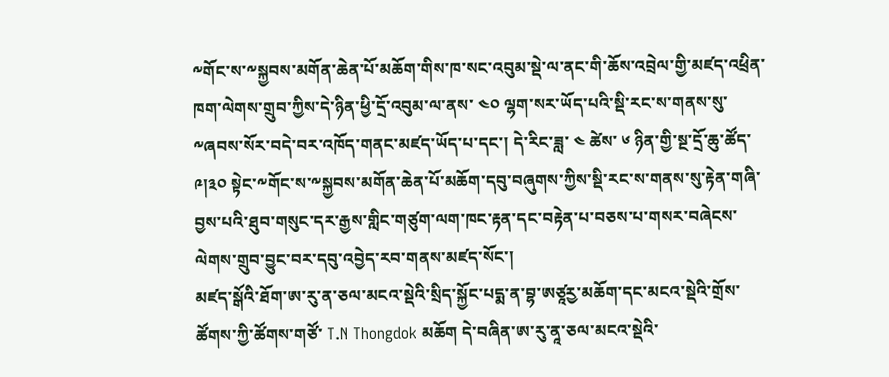༸གོང་ས་༸སྐྱབས་མགོན་ཆེན་པོ་མཆོག་གིས་ཁ་སང་འབུམ་སྡེ་ལ་ནང་གི་ཆོས་འབྲེལ་གྱི་མཛད་འཕྲིན་ཁག་ལེགས་གྲུབ་ཀྱིས་དེ་ཉིན་ཕྱི་དྲོ་འབུམ་ལ་ནས་ ༤༠ ལྷག་སར་ཡོད་པའི་སྡི་རང་ས་གནས་སུ་༸ཞབས་སོར་བདེ་བར་འཁོད་གནང་མཛད་ཡོད་པ་དང་། དེ་རིང་ཟླ་ ༤ ཚེས་ ༦ ཉིན་གྱི་སྔ་དྲོ་ཆུ་ཚོད་ ༩།༣༠ སྟེང་༸གོང་ས་༸སྐྱབས་མགོན་ཆེན་པོ་མཆོག་དབུ་བཞུགས་ཀྱིས་སྡི་རང་ས་གནས་སུ་རྟེན་གཞི་བྱས་པའི་ཐུབ་གསུང་དར་རྒྱས་གླིང་གཙུག་ལག་ཁང་རྟན་དང་བརྟེན་པ་བཅས་པ་གསར་བཞེངས་ལེགས་གྲུབ་བྱུང་བར་དབུ་འབྱེད་རབ་གནས་མཛད་སོང་།
མཛད་སྒོའི་ཐོག་ཨ་རུ་ན་ཅལ་མངའ་སྡེའི་སྲིད་སྐྱོང་པདྨ་ན་བྷ་ཨཙཱརྱ་མཆོག་དང་མངའ་སྡེའི་གྲོས་ཚོགས་ཀྱི་ཚོགས་གཙོ་ T.N Thongdok མཆོག དེ་བཞིན་ཨ་རུ་ནཱ་ཅལ་མངའ་སྡེའི་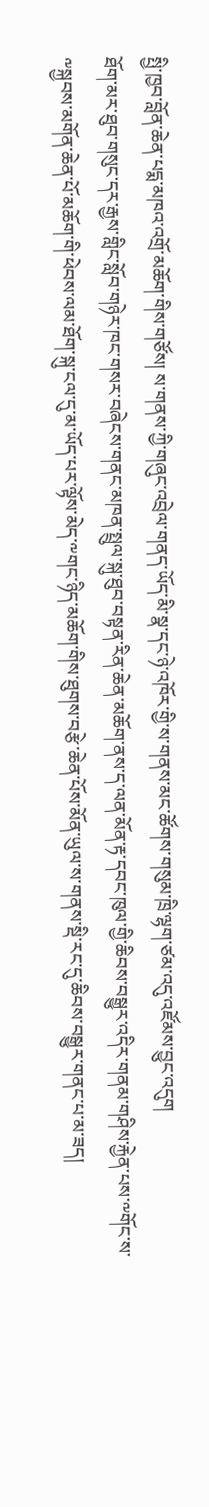སྤྱི་ཁྱབ་བློན་ཆེན་པདྨ་མཁའ་འགྲོ་མཆོག་གིས་གཙོས། ས་གནས་ཀྱི་གཞུང་འབྲེལ་གནད་ཡོད་མི་སྣ་དང་ཉེ་འཁོར་གྱི་ས་གནས་མང་ཚོགས་གསུམ་ཁྲི་ལྷག་ཙམ་འདུ་འཛོམས་བྱུང་འདུག
ཐོག་མར་ཐུབ་གསུང་དར་རྒྱས་གླིང་སློབ་གཉེར་ཁང་གསར་བཞེངས་གནང་མཁན་སྤྲུལ་སྐུ་ཐུབ་བསྟན་རིན་ཆེན་མཆོག་ནས་ད་ལན་མོན་རྟ་དབང་ཁུལ་གྱི་ཆིབས་བསྒྱུར་འདིར་གནམ་གཤིས་རྐྱེན་པས་༸གོང་ས་༸སྐྱབས་མགོན་ཆེན་པོ་མཆོག་གི་ཕེབས་ལམ་ཐོག་སྐུ་ངལ་དུ་མ་ཡོད་པར་ལྟོས་མེད་༸གང་ཉིད་མཆོག་གིས་ཐུགས་བརྩེ་ཆེན་པོས་མོན་ཡུལ་ས་གནས་སྡི་རང་དུ་ཆིབས་བསྒྱུར་གནང་པ་མ་ཟད།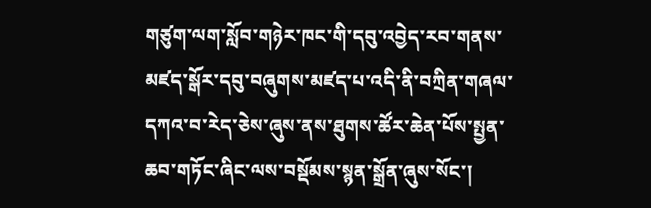གཙུག་ལག་སློབ་གཉེར་ཁང་གི་དབུ་འབྱེད་རབ་གནས་མཛད་སྒོར་དབུ་བཞུགས་མཛད་པ་འདི་ནི་བཀྲིན་གཞལ་དཀའ་བ་རེད་ཅེས་ཞུས་ནས་ཐུགས་ཚོར་ཆེན་པོས་སྤྱན་ཆབ་གཏོང་ཞིང་ལས་བསྡོམས་སྙན་སྒྲོན་ཞུས་སོང་།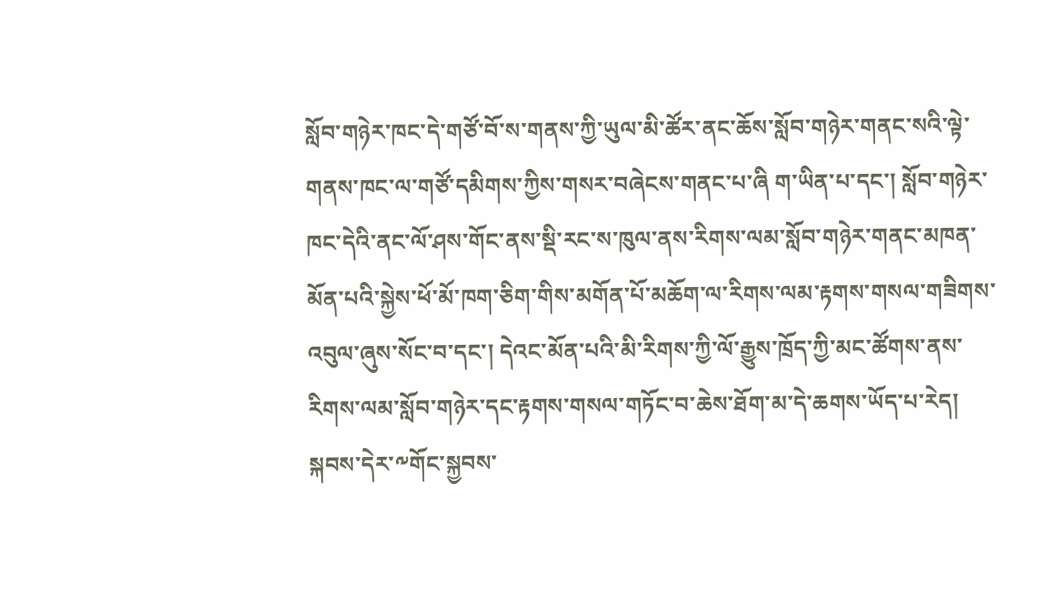སློབ་གཉེར་ཁང་དེ་གཙོ་བོ་ས་གནས་ཀྱི་ཡུལ་མི་ཚོར་ནང་ཆོས་སློབ་གཉེར་གནང་སའི་ལྟེ་གནས་ཁང་ལ་གཙོ་དམིགས་ཀྱིས་གསར་བཞེངས་གནང་པ་ཞི ག་ཡིན་པ་དང་། སློབ་གཉེར་ཁང་དེའི་ནང་ལོ་ཤས་གོང་ནས་སྡི་རང་ས་ཁུལ་ནས་རིགས་ལམ་སློབ་གཉེར་གནང་མཁན་མོན་པའི་སྐྱེས་ཕོ་མོ་ཁག་ཅིག་གིས་མགོན་པོ་མཆོག་ལ་རིགས་ལམ་རྟགས་གསལ་གཟིགས་འབུལ་ཞུས་སོང་བ་དང་། དེའང་མོན་པའི་མི་རིགས་ཀྱི་ལོ་རྒྱུས་ཁྲོད་ཀྱི་མང་ཚོགས་ནས་རིགས་ལམ་སློབ་གཉེར་དང་རྟགས་གསལ་གཏོང་བ་ཆེས་ཐོག་མ་དེ་ཆགས་ཡོད་པ་རེད།
སྐབས་དེར་༸གོང་སྐྱབས་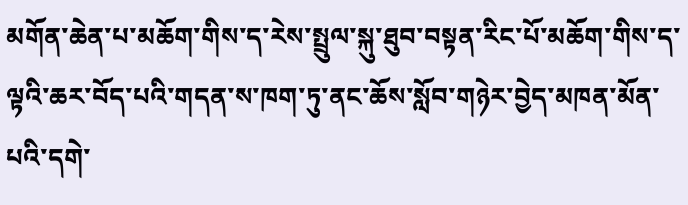མགོན་ཆེན་པ་མཆོག་གིས་ད་རེས་སྤྲུལ་སྐུ་ཐུབ་བསྟན་རིང་པོ་མཆོག་གིས་ད་ལྟའི་ཆར་བོད་པའི་གདན་ས་ཁག་ཏུ་ནང་ཆོས་སློབ་གཉེར་བྱེད་མཁན་མོན་པའི་དགེ་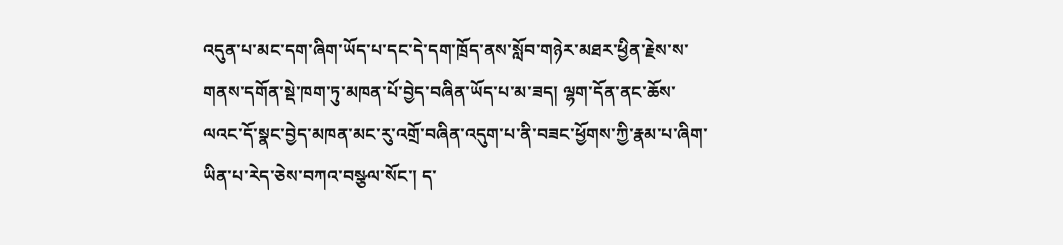འདུན་པ་མང་དག་ཞིག་ཡོད་པ་དང་དེ་དག་ཁྲོད་ནས་སློབ་གཉེར་མཐར་ཕྱིན་རྗེས་ས་གནས་དགོན་སྡེ་ཁག་ཏུ་མཁན་པོ་བྱེད་བཞིན་ཡོད་པ་མ་ཟད། ལྷག་དོན་ནང་ཆོས་ལའང་དོ་སྣང་བྱེད་མཁན་མང་རུ་འགྲོ་བཞིན་འདུག་པ་ནི་བཟང་ཕྱོགས་ཀྱི་རྣམ་པ་ཞིག་ཡིན་པ་རེད་ཅེས་བཀའ་བསྩལ་སོང་། ད་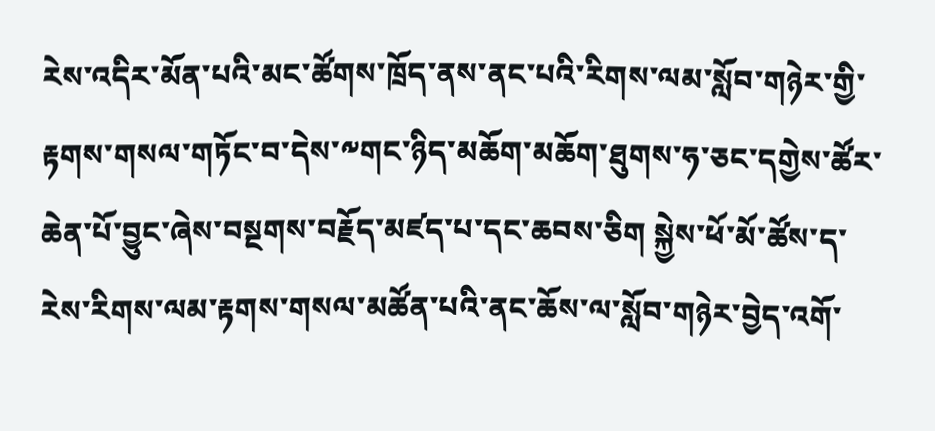རེས་འདིར་མོན་པའི་མང་ཚོགས་ཁྲོད་ནས་ནང་པའི་རིགས་ལམ་སློབ་གཉེར་གྱི་རྟགས་གསལ་གཏོང་བ་དེས་༸གང་ཉིད་མཆོག་མཆོག་ཐུགས་ཧ་ཅང་དགྱེས་ཚོར་ཆེན་པོ་བྱུང་ཞེས་བསྔགས་བརྗོད་མཛད་པ་དང་ཆབས་ཅིག སྐྱེས་ཕོ་མོ་ཚོས་ད་རེས་རིགས་ལམ་རྟགས་གསལ་མཚོན་པའི་ནང་ཆོས་ལ་སློབ་གཉེར་བྱེད་འགོ་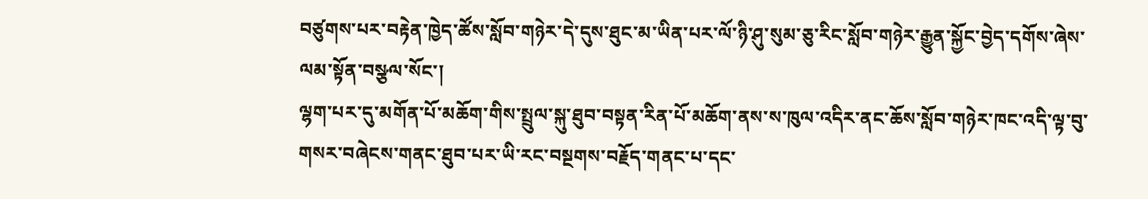བཙུགས་པར་བརྟེན་ཁྱེད་ཚོས་སློབ་གཉེར་དེ་དུས་ཐུང་མ་ཡིན་པར་ལོ་ཉི་ཤུ་སུམ་ཅུ་རིང་སློབ་གཉེར་རྒྱུན་སྐྱོང་བྱེད་དགོས་ཞེས་ལམ་སྟོན་བསྩལ་སོང་།
ལྷག་པར་དུ་མགོན་པོ་མཆོག་གིས་སྤྲུལ་སྐུ་ཐུབ་བསྟན་རིན་པོ་མཆོག་ནས་ས་ཁུལ་འདིར་ནང་ཆོས་སློབ་གཉེར་ཁང་འདི་ལྟ་བུ་གསར་བཞེངས་གནང་ཐུབ་པར་ཡི་རང་བསྔགས་བརྗོད་གནང་པ་དང་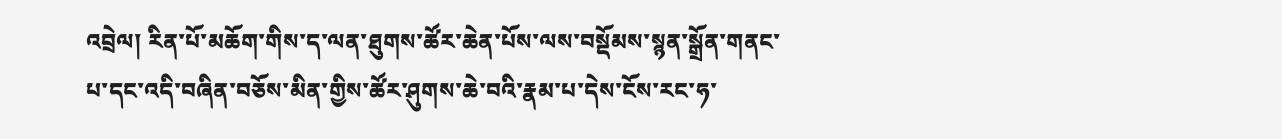འབྲེལ། རིན་པོ་མཆོག་གིས་ད་ལན་ཐུགས་ཚོར་ཆེན་པོས་ལས་བསྡོམས་སྙན་སྒྲོན་གནང་པ་དང་འདི་བཞིན་བཅོས་མིན་གྱིས་ཚོར་ཤུགས་ཆེ་བའི་རྣམ་པ་དེས་ངོས་རང་ཧ་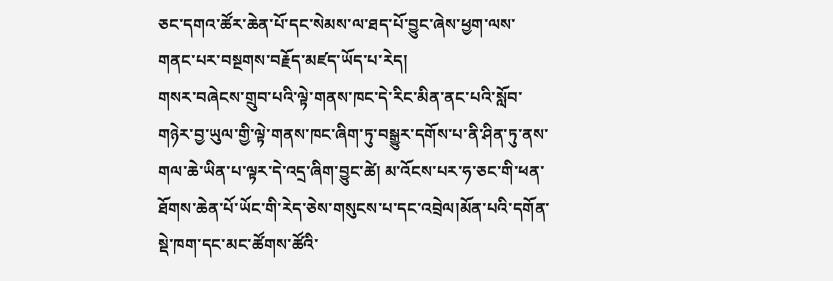ཅང་དགའ་ཚོར་ཆེན་པོ་དང་སེམས་ལ་ཐད་པོ་བྱུང་ཞེས་ཕྱག་ལས་གནང་པར་བསྔགས་བརྗོད་མཛད་ཡོད་པ་རེད།
གསར་བཞེངས་གྲུབ་པའི་ལྟེ་གནས་ཁང་དེ་རིང་མིན་ནང་པའི་སློབ་གཉེར་བྱ་ཡུལ་གྱི་ལྟེ་གནས་ཁང་ཞིག་ཏུ་བསྒྱུར་དགོས་པ་ནི་ཤིན་ཏུ་ནས་གལ་ཆེ་ཡིན་པ་ལྟར་དེ་འདྲ་ཞིག་བྱུང་ཚེ། མ་འོངས་པར་ཧ་ཅང་གི་ཕན་ཐོགས་ཆེན་པོ་ཡོང་གི་རེད་ཅེས་གསུངས་པ་དང་འབྲེལ།མོན་པའི་དགོན་སྡེ་ཁག་དང་མང་ཚོགས་ཚོའི་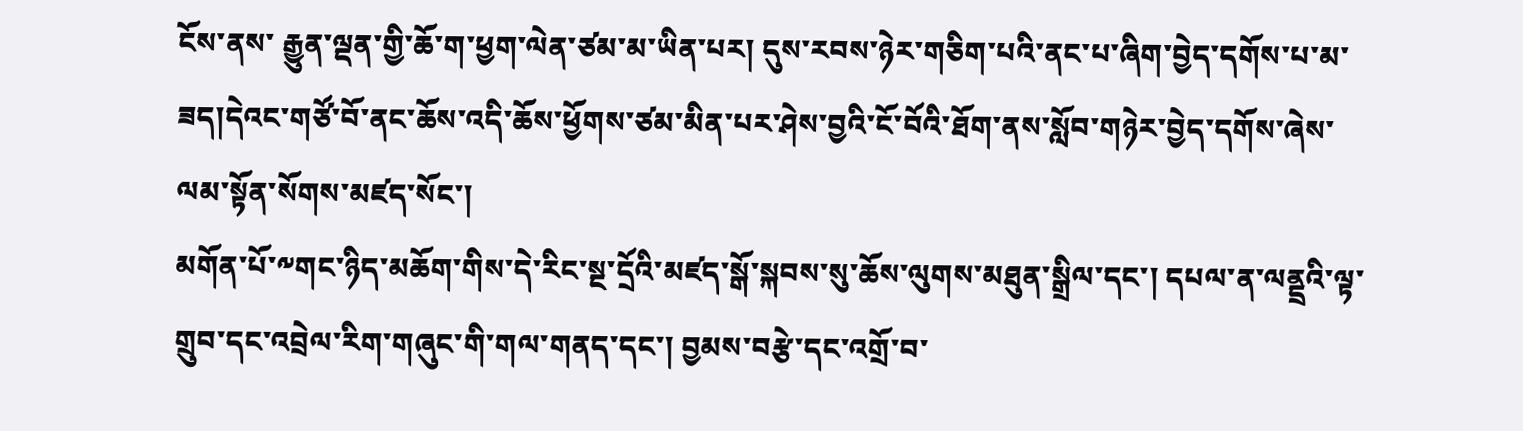ངོས་ནས་ རྒྱུན་ལྡན་གྱི་ཆོ་ག་ཕྱག་ལེན་ཙམ་མ་ཡིན་པར། དུས་རབས་ཉེར་གཅིག་པའི་ནང་པ་ཞིག་བྱེད་དགོས་པ་མ་ཟད།དེའང་གཙོ་བོ་ནང་ཆོས་འདི་ཆོས་ཕྱོགས་ཙམ་མིན་པར་ཤེས་བྱའི་ངོ་བོའི་ཐོག་ནས་སློབ་གཉེར་བྱེད་དགོས་ཞེས་ལམ་སྟོན་སོགས་མཛད་སོང་།
མགོན་པོ་༸གང་ཉིད་མཆོག་གིས་དེ་རིང་སྔ་དྲོའི་མཛད་སྒོ་སྐབས་སུ་ཆོས་ལུགས་མཐུན་སྒྲིལ་དང་། དཔལ་ན་ལནྡྲའི་ལྟ་གྲུབ་དང་འབྲེལ་རིག་གཞུང་གི་གལ་གནད་དང་། བྱམས་བརྩེ་དང་འགྲོ་བ་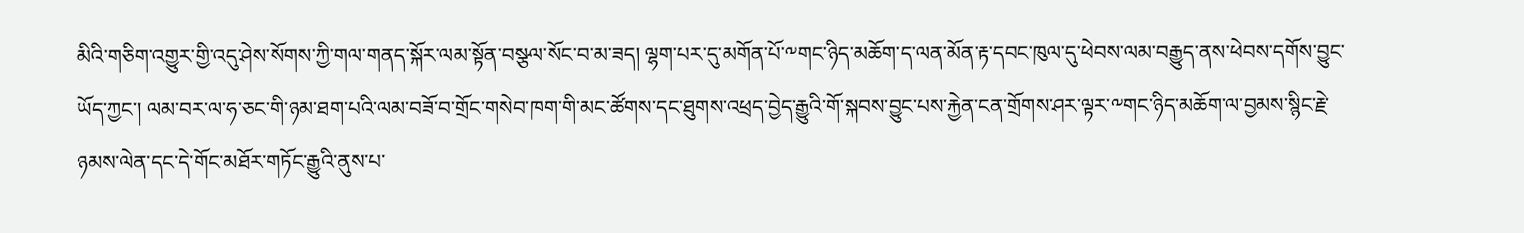མིའི་གཅིག་འགྱུར་གྱི་འདུ་ཤེས་སོགས་ཀྱི་གལ་གནད་སྐོར་ལམ་སྟོན་བསྩལ་སོང་བ་མ་ཟད། ལྷག་པར་དུ་མགོན་པོ་༸གང་ཉིད་མཆོག་ད་ལན་མོན་རྟ་དབང་ཁུལ་དུ་ཕེབས་ལམ་བརྒྱུད་ནས་ཕེབས་དགོས་བྱུང་ཡོད་ཀྱང་། ལམ་བར་ལ་ཧ་ཅང་གི་ཉམ་ཐག་པའི་ལམ་བཟོ་བ་གྲོང་གསེབ་ཁག་གི་མང་ཚོགས་དང་ཐུགས་འཕྲད་བྱེད་རྒྱུའི་གོ་སྐབས་བྱུང་པས་རྐྱེན་ངན་གྲོགས་ཤར་ལྟར་༸གང་ཉིད་མཆོག་ལ་བྱམས་སྙིང་རྗེ་ཉམས་ལེན་དང་དེ་གོང་མཐོར་གཏོང་རྒྱུའི་ནུས་པ་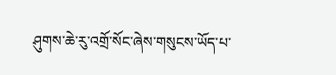ཤུགས་ཆེ་རུ་འགྲོ་སོང་ཞེས་གསུངས་ཡོད་པ་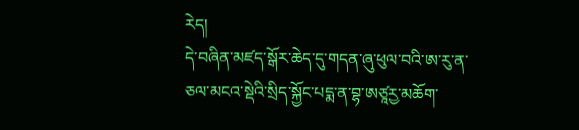རེད།
དེ་བཞིན་མཛད་སྒོར་ཆེད་དུ་གདན་ཞུ་ཕུལ་བའི་ཨ་རུ་ན་ཅལ་མངའ་སྡེའི་སྲིད་སྐྱོང་པདྨ་ན་བྷ་ཨཙཱརྱ་མཆོག་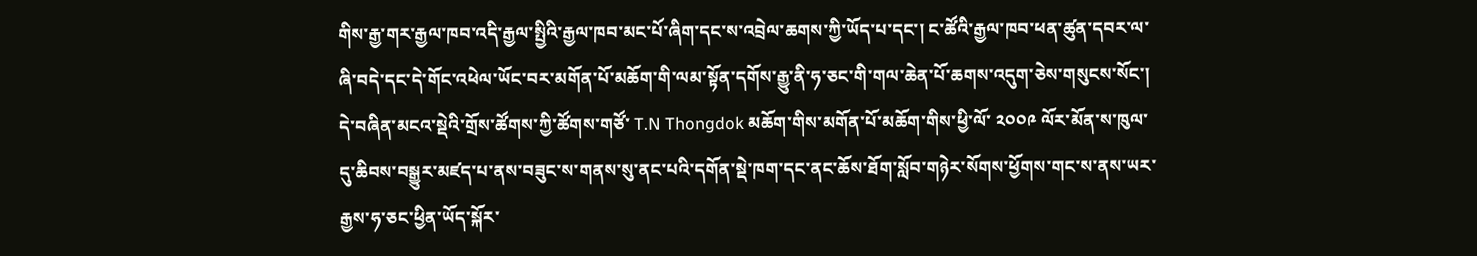གིས་རྒྱ་གར་རྒྱལ་ཁབ་འདི་རྒྱལ་སྤྱིའི་རྒྱལ་ཁབ་མང་པོ་ཞིག་དང་ས་འབྲེལ་ཆགས་ཀྱི་ཡོད་པ་དང་། ང་ཚོའི་རྒྱལ་ཁབ་ཕན་ཚུན་དབར་ལ་ཞི་བདེ་དང་དེ་གོང་འཕེལ་ཡོང་བར་མགོན་པོ་མཆོག་གི་ལམ་སྟོན་དགོས་རྒྱུ་ནི་ཧ་ཅང་གི་གལ་ཆེན་པོ་ཆགས་འདུག་ཅེས་གསུངས་སོང་།
དེ་བཞིན་མངའ་སྡེའི་གྲོས་ཚོགས་ཀྱི་ཚོགས་གཙོ་ T.N Thongdok མཆོག་གིས་མགོན་པོ་མཆོག་གིས་ཕྱི་ལོ་ ༢༠༠༩ ལོར་མོན་ས་ཁུལ་དུ་ཆིབས་བསྒྱུར་མཛད་པ་ནས་བཟུང་ས་གནས་སུ་ནང་པའི་དགོན་སྡེ་ཁག་དང་ནང་ཆོས་ཐོག་སློབ་གཉེར་སོགས་ཕྱོགས་གང་ས་ནས་ཡར་རྒྱས་ཧ་ཅང་ཕྱིན་ཡོད་སྐོར་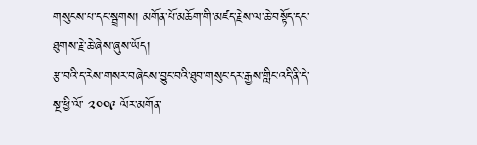གསུངས་པ་དང་སྦྲགས། མགོན་པོ་མཆོག་གི་མཛད་རྗེས་ལ་ཆེ་བསྟོད་དང་ཐུགས་རྗེ་ཆེ་ཞེས་ཞུས་ཡོད།
རྩ་བའི་ད་རེས་གསར་བཞེངས་བྱུང་བའི་ཐུབ་གསུང་དར་རྒྱས་གླིང་འདི་ནི་དེ་སྔ་ཕྱི་ལོ་ ༢༠༠༩ ལོར་མགོན་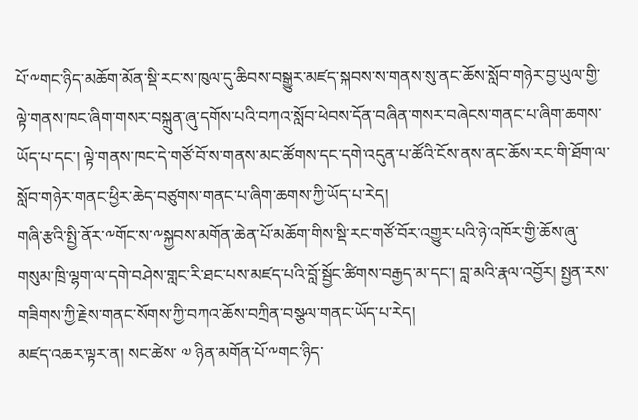པོ་༸གང་ཉིད་མཆོག་མོན་སྡི་རང་ས་ཁུལ་དུ་ཆིབས་བསྒྱུར་མཛད་སྐབས་ས་གནས་སུ་ནང་ཆོས་སློབ་གཉེར་བྱ་ཡུལ་གྱི་ལྟེ་གནས་ཁང་ཞིག་གསར་བསྐྲུན་ཞུ་དགོས་པའི་བཀའ་སློབ་ཕེབས་དོན་བཞིན་གསར་བཞེངས་གནང་པ་ཞིག་ཆགས་ཡོད་པ་དང་། ལྟེ་གནས་ཁང་དེ་གཙོ་བོ་ས་གནས་མང་ཚོགས་དང་དགེ་འདུན་པ་ཚོའི་ངོས་ནས་ནང་ཆོས་རང་གི་ཐོག་ལ་སློབ་གཉེར་གནང་ཕྱིར་ཆེད་བཙུགས་གནང་པ་ཞིག་ཆགས་ཀྱི་ཡོད་པ་རེད།
གཞི་རྩའི་སྤྱི་ནོར་༸གོང་ས་༸སྐྱབས་མགོན་ཆེན་པོ་མཆོག་གིས་སྡི་རང་གཙོ་བོར་འགྱུར་པའི་ཉེ་འཁོར་གྱི་ཆོས་ཞུ་གསུམ་ཁྲི་ལྷག་ལ་དགེ་བཤེས་གླང་རི་ཐང་པས་མཛད་པའི་བློ་སྦྱོང་ཚིགས་བརྒྱད་མ་དང་། བླ་མའི་རྣལ་འབྱོར། སྤྱན་རས་གཟིགས་ཀྱི་རྗེས་གནང་སོགས་ཀྱི་བཀའ་ཆོས་བཀྲིན་བསྩལ་གནང་ཡོད་པ་རེད།
མཛད་འཆར་ལྟར་ན། སང་ཚེས་ ༧ ཉིན་མགོན་པོ་༸གང་ཉིད་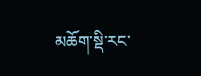མཆོག་སྡི་རང་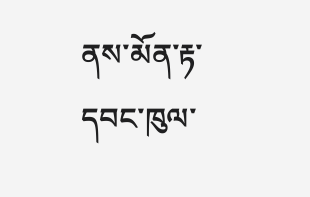ནས་མོན་རྟ་དབང་ཁུལ་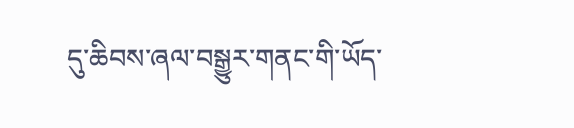དུ་ཆིབས་ཞལ་བསྒྱུར་གནང་གི་ཡོད་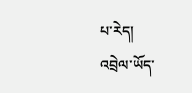པ་རེད།
འབྲེལ་ཡོད་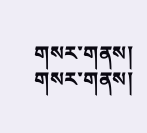གསར་གནས།
གསར་གནས།